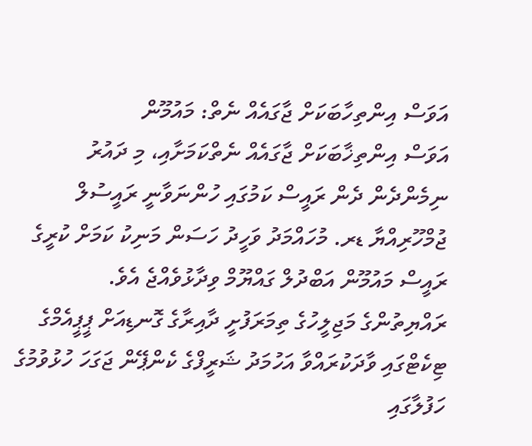އަވަސް އިންތިހާބަކަށް ޖާގައެއް ނެތް: މައުމޫން
އަވަސް އިންތިޚާބަކަށް ޖާގައެއް ނެތްކަމަށާއި، މި ދައުރު ނިމެންދެން ދެން ރައީސް ކަމުގައި ހުންނަވާނީ ރައީސުލް ޖުމްހޫރިއްޔާ ޑރ. މުހައްމަދު ވަހީދު ހަސަން މަނިކު ކަމަށް ކުރީގެ ރައީސް މައުމޫން އަބްދުލް ގައްޔޫމް ވިދާޅުވެއްޖެ އެވެ.
ރައްޔިތުންގެ މަޖިލީހުގެ ތިމަރަފުށީ ދާއިރާގެ ގޮނޑިއަށް ޕީޕީއެމްގެ ޓިކެޓްގައި ވާދަކުރައްވާ އަހުމަދު ޝަރީފްގެ ކެންޕޭން ޖަގަހަ ހުޅުވުމުގެ ހަފުލާގައި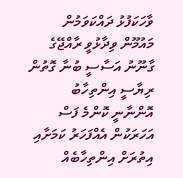ވާހަކަފުޅު ދައްކަވަމުން މައުމޫން ވިދާޅުވީ ރާއްޖޭގެ ގާނޫނު އަސާސީ ބުނާ ގޮތުން ރިޔާސީ އިންތިހާބު އޮންނާނީ ކޮންމެ ފަސް އަހަރަކުން އެއްފަހަރު ކަމަށާއި އިތުރަށް އިންތިހާބެއް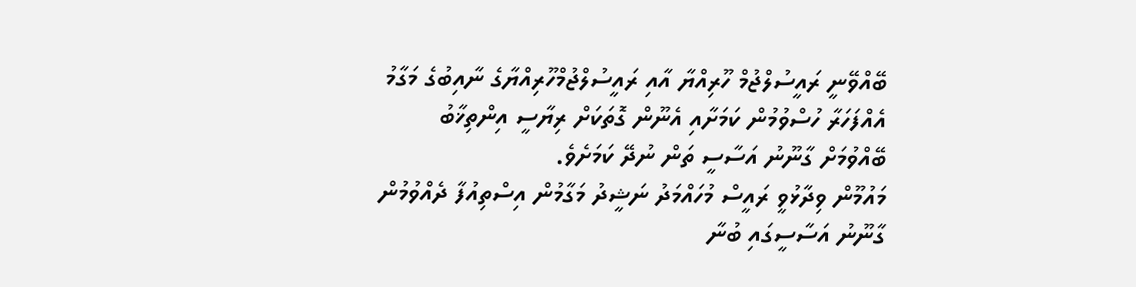ބޭއްވޭނީ ރައީސުލްޖުމް ހޫރިއްޔާ އާއި ރައީސުލްޖުމްހޫރިއްޔާގެ ނާއިބުގެ މަގާމު އެއްފަހަރާ ހުސްވުމުން ކަމަށާއި އެނޫން ގޮތަކަށް ރިޔާސީ އިންތިޚާބު ބޭއްވުމަށް ގާނޫނު އަސާސީ ތަން ނުދޭ ކަމަށެވެ.
މައުމޫން ވިދާޅުވީ ރައީސް މުހައްމަދު ނަޝީދު މަގާމުން އިސްތިއުފާ ދެއްވުމުން ގާނޫނު އަސާސީގައި ބުނާ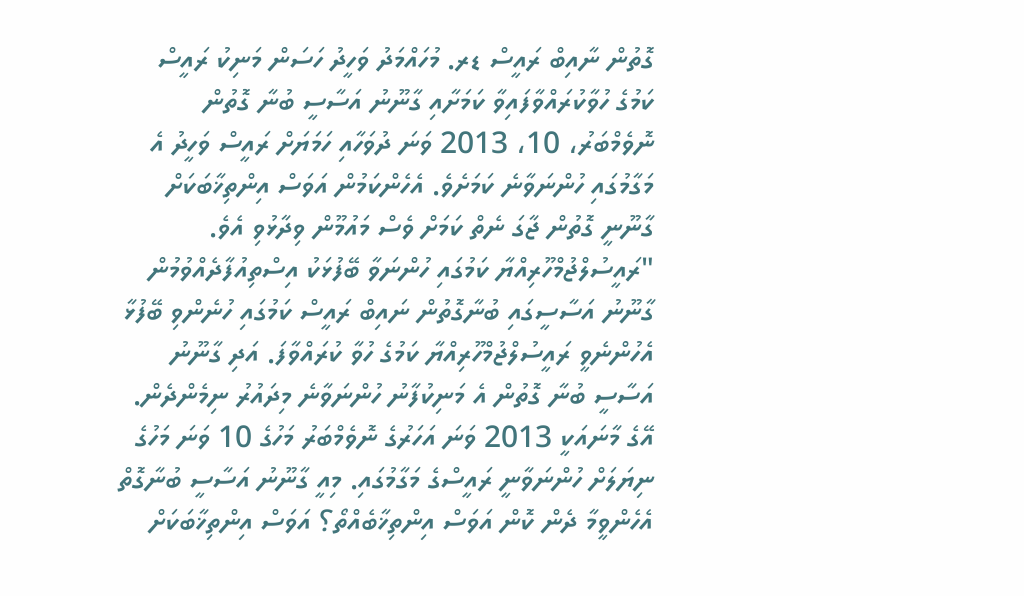ގޮތުން ނާއިބް ރައީސް ޑރ. މުހައްމަދު ވަހީދު ހަސަން މަނިކު ރައީސް ކަމުގެ ހުވާކުރައްވާފައިވާ ކަމަށާއި ގާނޫނު އަސާސީ ބުނާ ގޮތުން ނޮވެމްބަރު، 10، 2013 ވަނަ ދުވަހާއި ހަމަޔަށް ރައީސް ވަހީދު އެ މަގާމުގައި ހުންނަވާނެ ކަމަށެވެ. އެހެންކަމުން އަވަސް އިންތިޚާބަކަށް ގާނޫނީ ގޮތުން ޖާގަ ނެތް ކަމަށް ވެސް މައުމޫން ވިދާޅުވި އެވެ.
"ރައީސުލްޖުމްހޫރިއްޔާ ކަމުގައި ހުންނަވާ ބޭފުޅަކު އިސްތިއުފާދެއްވުމުން ގާނޫނު އަސާސީގައި ބުނާގޮތުން ނައިބް ރައީސް ކަމުގައި ހުނެންވި ބޭފުޅާ އެހުންނެވީ ރައީސުލްޖުމްހޫރިއްޔާ ކަމުގެ ހުވާ ކުރައްވާފަ. އަދި ގާނޫނު އަސާސީ ބުނާ ގޮތުން އެ މަނިކުފާނު ހުންނަވާނެ މިދައުރު ނިމެންދެން. އޭގެ މާނައަކީ 2013 ވަނަ އަހަރުގެ ނޮވެމްބަރު މަހުގެ 10 ވަނަ މަހުގެ ނިޔަލަށް ހުންނަވާނީ ރައީސްގެ މަގާމުގައި. މިއީ ގާނޫނު އަސާސީ ބުނާގޮތް އެހެންވީމާ ދެން ކޮން އަވަސް އިންތިޚާބެއްތޯ؟ އަވަސް އިންތިޚާބަކަށް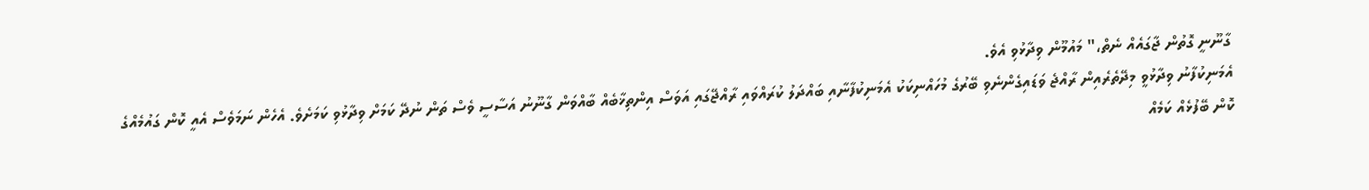ގާނޫނީ ގޮތުން ޖާގައެއް ނެތް،" މައުމޫން ވިދާޅުވި އެވެ.
އެމަނިކުފާނު ވިދާޅުވީ މިދޭތެރެއިން ރާއްޖެ ވަޑައިގެންނެވި ބޭރުގެ މުހައްނިކަކު އެމަނިކުފާނާއި ބައްދަލު ކުރައްވައި ރާއްޖޭގައި އަވަސް އިންތިޚާބެއް ބާއްވަން ގާނޫނު އަސާސީ ވެސް ތަން ނުދޭ ކަމަށް ވިދާޅުވި ކަމަށެވެ. އެހެން ނަމަވެސް އެއީ ކޮން ގައުމެއްގެ ކޮން ބޭފުޅެއް ކަމެއް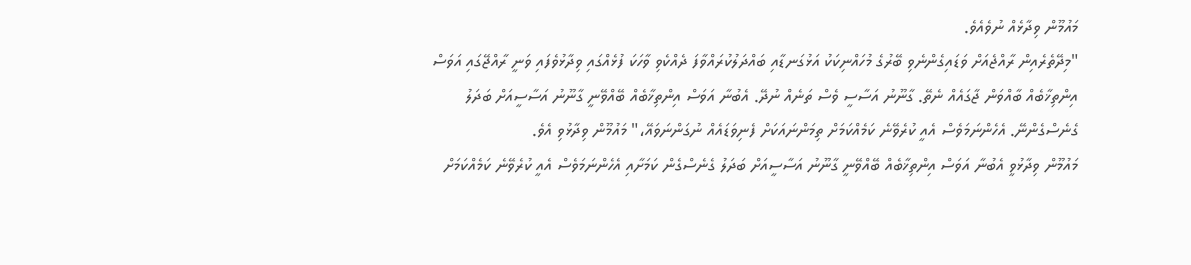މައުމޫން ވިދާޅެއް ނުވެއެވެ.
"މިދޭތެރެއިން ރާއްޖެއަށް ވަޑައިގެންނެވި ބޭރުގެ މުހައްނިކަކު އަޅުގަނޑާއި ބައްދަލުކުރައްވާފަ ދެއްކެވި ވާހަކަ ފުޅެއްގައި ވިދާޅުވެފައި ވަނީ ރާއްޖޭގައި އަވަސް އިންތިޚާބެއް ބާއްވަން ޖާގައެއް ނެތޭ. ގާނޫނު އަސާސީ ވެސް ތަނެއް ނުދޭ. އެބުނާ އަވަސް އިންތިޚާބެއް ބޭއްވޭނީ ގާނޫނު އަސާސީއަށް ބަދަލު ގެނެސްގެންނޭ. އެހެންނަމަވެސް އެއީ ކުރެވޭނެ ކަމެއްކަމަށް ތިމަންނައަކަށް ފެނިވަޑައެއް ނުގަންނަވައޭ،" މައުމޫން ވިދާޅުވި އެވެ.
މައުމޫން ވިދާޅުވީ އެބުނާ އަވަސް އިންތިޚާބެއް ބޭއްވޭނީ ގާނޫނު އަސާސީއަށް ބަދަލު ގެނެސްގެން ކަމަށާއި އެހެންނަމަވެސް އެއީ ކުރެވޭނެ ކަމެއްކަމަށް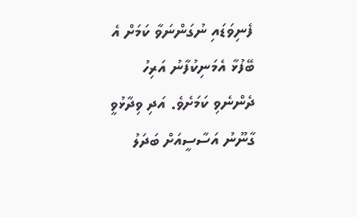ފެނިވަޑައި ނުގަންނަވާ ކަމަށް އެ ބޭފުޅާ އެމަނިކުފާނު އަރިހު ދެންނެވި ކަމަށެވެ. އަދި ވިދާޅުވީ ގާނޫނު އަސާސީއަށް ބަދަލު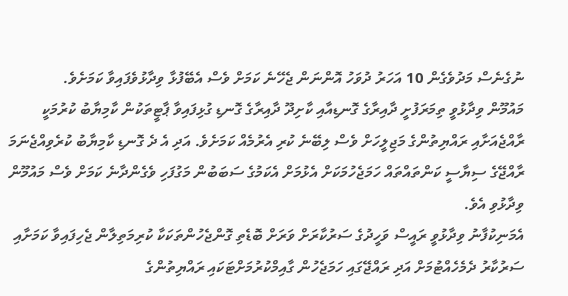ނުގެނެސް މަދުވެގެން 10 އަހަރު ދުވަހު އޮންނަން ޖެހޭނެ ކަމަށް ވެސް އެބޭފުޅާ ވިދާޅުވެފައިވާ ކަމަށެވެ.
މައުމޫން ވިދާޅުވީ ތިމަރަފުށީ ދާއިރާގެ ގޮނޑިއާއި ކާށިދޫ ދާއިރާގެ ގޮނޑި ގުޅިފައިވާ ޕާޓީތަކުން ކާމިޔާބު ކުރުމަކީ ރާއްޖެއަށާއި ރައްޔިތުންގެ މަޖިލީހަށް ވެސް ލިބޭނެ ކުރި އެރުމެއް ކަމަށެވެ. އަދި އެ ދެ ގޮނޑި ކާމިޔާބު ކުރެވިއްޖެނަމަ ރާއްޖޭގެ ސިޔާސީ ކަންތައްތައް ހަމަޖެހުމަކަށް އެޅުމަށް އެކަމުގެ ސަބަބުން މަގުފަހި ވެގެންދާނެ ކަމަށް ވެސް މައުމޫން ވިދާޅުވި އެވެ.
އެމަނިކުފާނު ވިދާޅުވީ ރައީސް ވަހީދުގެ ސަރުކާރަށް ވަރަށް ބޮޑެތި ގޮންޖެހުންތަކަކާ ކުރިމަތިލާން ޖެހިފައިވާ ކަމަށާއި ސަރުކާރު ދެމެހެއްޓުމަށް އަދި ރައްޖޭގައި ހަމަޖެހުން ގާއިމްކުރުމަށްޓަކައި ރައްޔިތުންގެ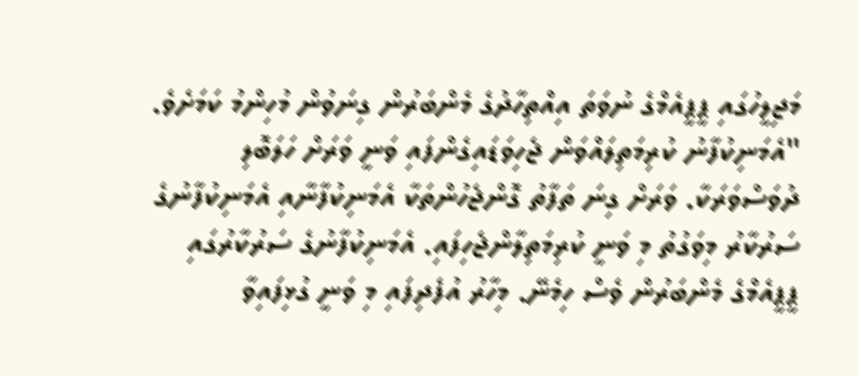މަޖިލީހުގައި ޕީޕީއެމްގެ ނުވަތަ އިއްތިހާދުގެ މެންބަރުން ގިނަވުން މުހިންމު ކަމަށެވެ.
"އެމަނިކުފާނު ކުރިމަތިލައްވަން ޖެހިވަޑައިގެންފައި ވަނީ ވަރަށް ހަލަބޮލި ދުވަސްވަރަކާ. ވަރަށް ގިނަ ތަފާތު ގޮންޖެހުންތަކާ އެމަނިކުފާނާއި އެމަނިކުފާނުގެ ސަރުކާރު މިވަގުތު މި ވަނީ ކުރިމަތިލާންޖެހިފައި. އެމަނިކުފާނުގެ ސަރުކާރުގައި ޕީޕީއެމްގެ މެންބަރުން ވެސް ހިމެނޭ. މިހާރު އުފެދިފައި މި ވަނީ ގުޅިފައިވާ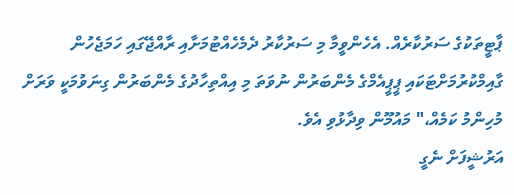ޕާޓީތަކުގެ ސަރުކާރެއް. އެހެންވީމާ މި ސަރުކާރު ދެމެހެއްޓުމަށާއި ރާއްޖޭގައި ހަމަޖެހުން ގާއިމްކުރުމަށްޓަކައި ޕީޕީއެމްގެ މެންބަރުން ނުވަތަ މި އިއްތިހާދުގެ މެންބަރުން ގިނަވުމަކީ ވަރަށް މުހިންމު ކަމެއް،" މައުމޫން ވިދާޅުވި އެވެ.
އަރުޝީފަށް ނެގީ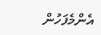އެންމެފަހުން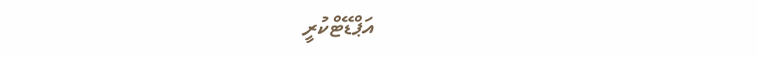އަޕްޑޭޓްކުރީ